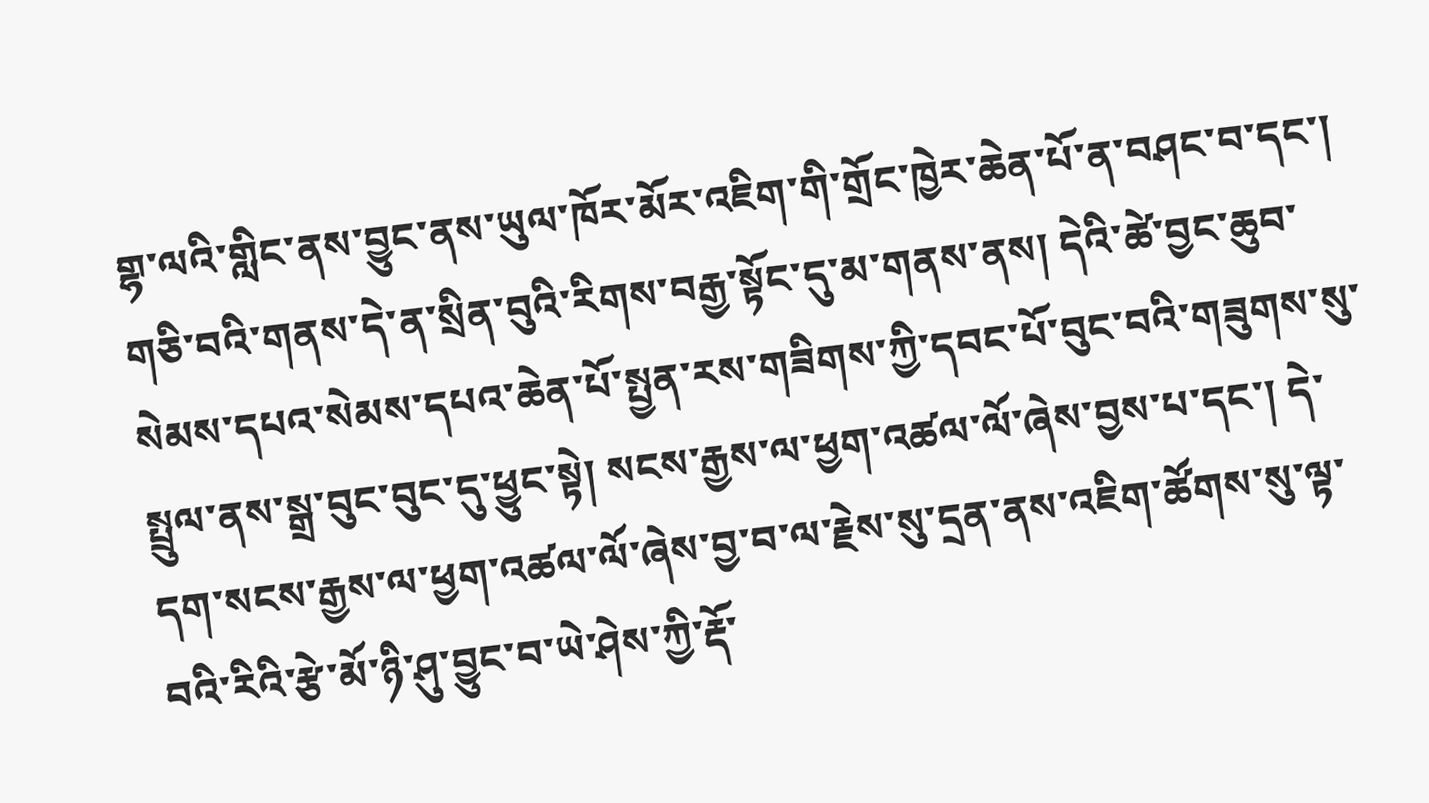གྷ་ལའི་གླིང་ནས་བྱུང་ནས་ཡུལ་ཁོར་མོར་འཇིག་གི་གྲོང་ཁྱེར་ཆེན་པོ་ན་བཤང་བ་དང་། གཅི་བའི་གནས་དེ་ན་སྲིན་བུའི་རིགས་བརྒྱ་སྟོང་དུ་མ་གནས་ནས། དེའི་ཚེ་བྱང་ཆུབ་སེམས་དཔའ་སེམས་དཔའ་ཆེན་པོ་སྤྱན་རས་གཟིགས་ཀྱི་དབང་པོ་བུང་བའི་གཟུགས་སུ་སྤྲུལ་ནས་སྒྲ་བུང་བུང་དུ་ཕྱུང་སྟེ། སངས་རྒྱས་ལ་ཕྱག་འཚལ་ལོ་ཞེས་བྱས་པ་དང་། དེ་དག་སངས་རྒྱས་ལ་ཕྱག་འཚལ་ལོ་ཞེས་བྱ་བ་ལ་རྗེས་སུ་དྲན་ནས་འཇིག་ཚོགས་སུ་ལྟ་བའི་རིའི་རྩེ་མོ་ཉི་ཤུ་བྱུང་བ་ཡེ་ཤེས་ཀྱི་རྡོ་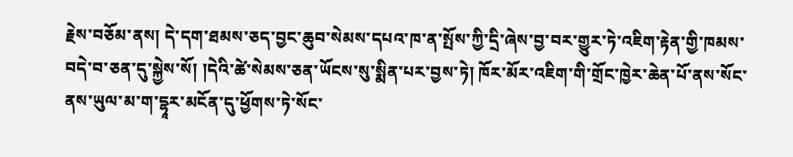རྗེས་བཅོམ་ནས། དེ་དག་ཐམས་ཅད་བྱང་ཆུབ་སེམས་དཔའ་ཁ་ན་སྤོས་ཀྱི་དྲི་ཞེས་བྱ་བར་གྱུར་ཏེ་འཇིག་རྟེན་གྱི་ཁམས་བདེ་བ་ཅན་དུ་སྐྱེས་སོ། །དེའི་ཚེ་སེམས་ཅན་ཡོངས་སུ་སྨིན་པར་བྱས་ཏེ། ཁོར་མོར་འཇིག་གི་གྲོང་ཁྱེར་ཆེན་པོ་ནས་སོང་ནས་ཡུལ་མ་ག་དྷཱར་མངོན་དུ་ཕྱོགས་ཏེ་སོང་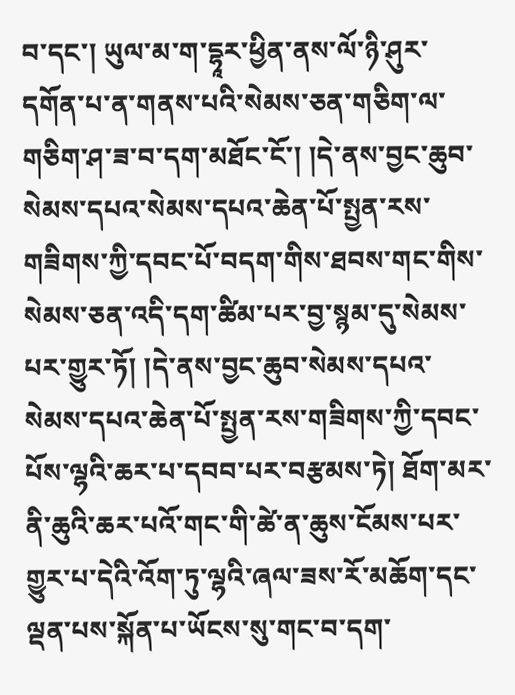བ་དང་། ཡུལ་མ་ག་དྷཱར་ཕྱིན་ནས་ལོ་ཉི་ཤུར་དགོན་པ་ན་གནས་པའི་སེམས་ཅན་གཅིག་ལ་གཅིག་ཤ་ཟ་བ་དག་མཐོང་ངོ་། །དེ་ནས་བྱང་ཆུབ་སེམས་དཔའ་སེམས་དཔའ་ཆེན་པོ་སྤྱན་རས་གཟིགས་ཀྱི་དབང་པོ་བདག་གིས་ཐབས་གང་གིས་སེམས་ཅན་འདི་དག་ཚིམ་པར་བྱ་སྙམ་དུ་སེམས་པར་གྱུར་ཏོ། །དེ་ནས་བྱང་ཆུབ་སེམས་དཔའ་སེམས་དཔའ་ཆེན་པོ་སྤྱན་རས་གཟིགས་ཀྱི་དབང་པོས་ལྷའི་ཆར་པ་དབབ་པར་བརྩམས་ཏེ། ཐོག་མར་ནི་ཆུའི་ཆར་པའོ་གང་གི་ཚེ་ན་ཆུས་ངོམས་པར་གྱུར་པ་དེའི་འོག་ཏུ་ལྷའི་ཞལ་ཟས་རོ་མཆོག་དང་ལྡན་པས་སྐོན་པ་ཡོངས་སུ་གང་བ་དག་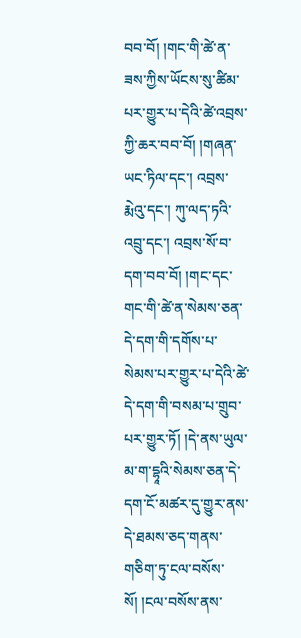བབ་བོ། །གང་གི་ཚེ་ན་ཟས་ཀྱིས་ཡོངས་སུ་ཚིམ་པར་གྱུར་པ་དེའི་ཚེ་འབྲས་ཀྱི་ཆར་བབ་བོ། །གཞན་ཡང་ཏིལ་དང་། འབྲས་རྨེའུ་དང་། ཀུ་ལད་ཏའི་འབྲུ་དང་། འབྲས་སོ་བ་དག་བབ་བོ། །གང་དང་གང་གི་ཚེ་ན་སེམས་ཅན་དེ་དག་གི་དགོས་པ་སེམས་པར་གྱུར་པ་དེའི་ཚེ་དེ་དག་གི་བསམ་པ་གྲུབ་པར་གྱུར་ཏོ། །དེ་ནས་ཡུལ་མ་ག་དྷཱའི་སེམས་ཅན་དེ་དག་ངོ་མཚར་དུ་གྱུར་ནས་དེ་ཐམས་ཅད་གནས་གཅིག་ཏུ་ངལ་བསོས་སོ། །ངལ་བསོས་ནས་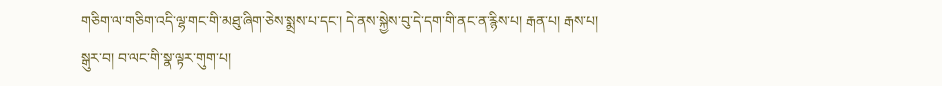གཅིག་ལ་གཅིག་འདི་ལྷ་གང་གི་མཐུ་ཞིག་ཅེས་སྨྲས་པ་དང་། དེ་ནས་སྐྱེས་བུ་དེ་དག་གི་ནང་ན་རྙིས་པ། རྒན་པ། རྒས་པ། སྒུར་བ། བ་ལང་གི་སྣ་ལྟར་གུག་པ།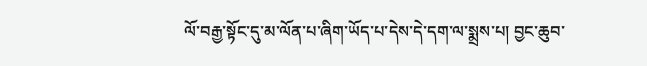ལོ་བརྒྱ་སྟོང་དུ་མ་ལོན་པ་ཞིག་ཡོད་པ་དེས་དེ་དག་ལ་སྨྲས་པ། བྱང་ཆུབ་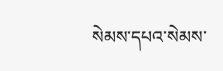སེམས་དཔའ་སེམས་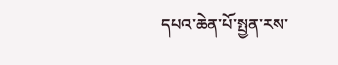དཔའ་ཆེན་པོ་སྤྱན་རས་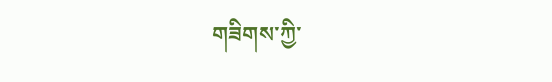གཟིགས་ཀྱི་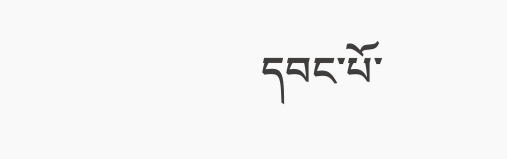དབང་པོ་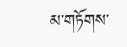མ་གཏོགས་